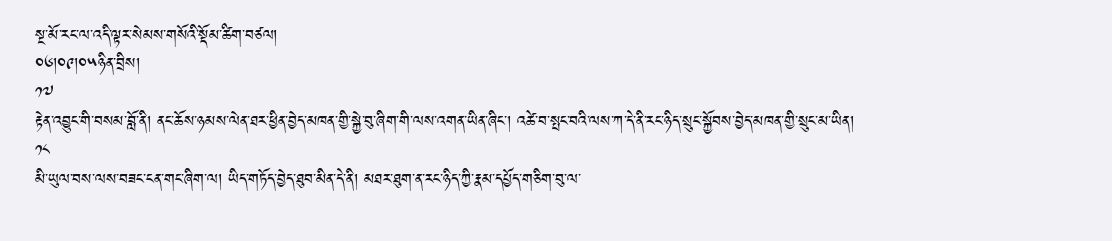སྔ་མོ་རང་ལ་འདི་ལྟར་སེམས་གསོའི་སྡོམ་ཚིག་བཙལ།
༠༦།༠༩།༠༥ཉིན་བྲིས།
༡༧
རྟེན་འབྱུང་གི་བསམ་བློ་ནི། ནང་ཆོས་ཉམས་ལེན་ཐར་ཕྱིན་བྱེད་མཁན་གྱི་སྐྱེ་བུ་ཞིག་གི་ལས་འགན་ཡིན་ཞིང་། འཚེ་བ་སྤང་བའི་ལས་ཀ་དེ་ནི་རང་ཉིད་སྲུང་སྐྱོབས་བྱེད་མཁན་གྱི་སྲུང་མ་ཡིན།
༡༨
མི་ཡུལ་བས་ལས་བཟང་ངན་གང་ཞིག་ལ། ཡིད་གཏོད་བྱེད་ཐུབ་མིན་དེ་ནི། མཐར་ཐུག་ན་རང་ཉིད་ཀྱི་རྣམ་དཔྱོད་གཅིག་བུ་ལ་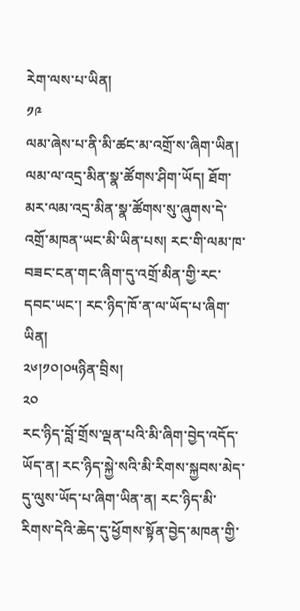རེག་ལས་པ་ཡིན།
༡༩
ལམ་ཞེས་པ་ནི་མི་ཚང་མ་འགྲོ་ས་ཞིག་ཡིན། ལམ་ལ་འདྲ་མིན་སྣ་ཚོགས་ཤིག་ཡོད། ཐོག་མར་ལམ་འདྲ་མིན་སྣ་ཚོགས་སུ་ཞུགས་དེ་འགྲོ་མཁན་ཡང་མི་ཡིན་པས། རང་གི་ལམ་ཁ་བཟང་ངན་གང་ཞིག་དུ་འགྲོ་མིན་གྱི་རང་དབང་ཡང་། རང་ཉིད་ཁོ་ན་ལ་ཡོད་པ་ཞིག་ཡིན།
༢༦།༡༠།༠༥ཉིན་བྲིས།
༢༠
རང་ཉིད་བློ་གྲོས་ལྡན་པའི་མི་ཞིག་བྱེད་འདོད་ཡོད་ན། རང་ཉིད་སྐྱེ་སའི་མི་རིགས་སྐྱབས་མེད་དུ་ལུས་ཡོད་པ་ཞིག་ཡིན་ན། རང་ཉིད་མི་རིགས་དེའི་ཆེད་དུ་ཕྱོགས་སྟོན་བྱེད་མཁན་གྱི་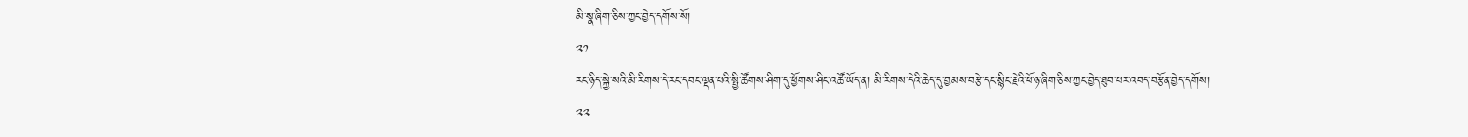མི་སྣ་ཞིག་ཅིས་ཀྱང་བྱེད་དགོས་སོ།
༢༡
རང་ཉིད་སྐྱེ་སའི་མི་རིགས་དེ་རང་དབང་ལྡན་པའི་སྤྱི་ཚོགས་ཤིག་དུ་ཕྱོགས་ཤིང་འཚོ་ཡོད་ན། མི་རིགས་དེའི་ཆེད་དུ་བྱམས་བརྩེ་དང་སྙིང་རྗེའི་ཕོ་ཉ་ཞིག་ཅིས་ཀྱང་བྱེད་ཐུབ་པར་འབད་བརྩོན་བྱེད་དགོས།
༢༢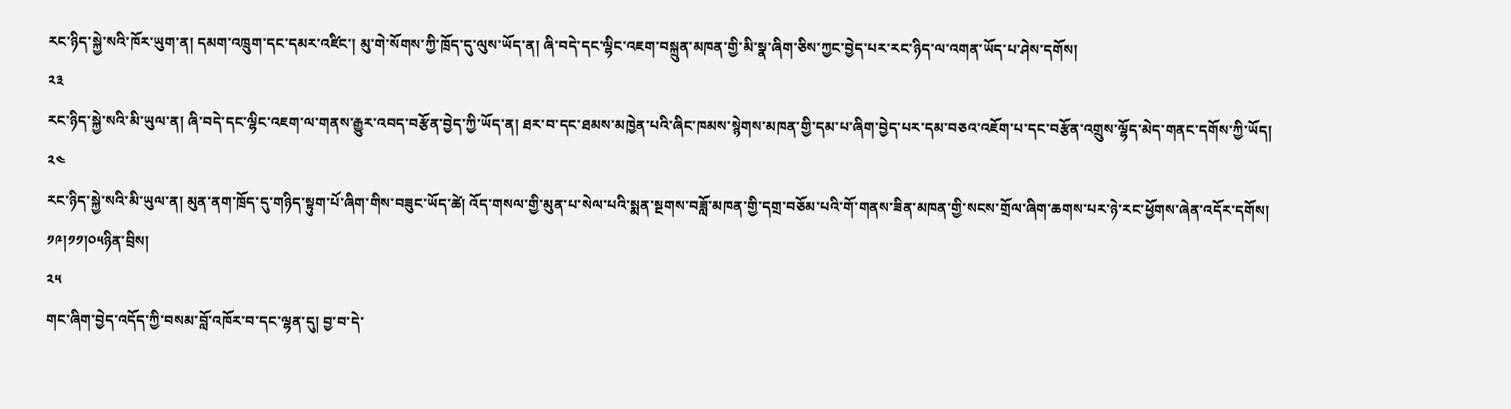རང་ཉིད་སྐྱེ་སའི་ཁོར་ཡུག་ན། དམག་འཁྲུག་དང་དམར་འཛིང་། མུ་གེ་སོགས་ཀྱི་ཁྲོད་དུ་ལུས་ཡོད་ན། ཞི་བདེ་དང་ལྷིང་འཇག་བསྐྲུན་མཁན་གྱི་མི་སྣ་ཞིག་ཅིས་ཀྱང་བྱེད་པར་རང་ཉིད་ལ་འགན་ཡོད་པ་ཤེས་དགོས།
༢༣
རང་ཉིད་སྐྱེ་སའི་མི་ཡུལ་ན། ཞི་བདེ་དང་ལྷིང་འཇག་ལ་གནས་རྒྱུར་འབད་བརྩོན་བྱེད་ཀྱི་ཡོད་ན། ཐར་བ་དང་ཐམས་མཁྱེན་པའི་ཞིང་ཁམས་སྙེགས་མཁན་གྱི་དམ་པ་ཞིག་བྱེད་པར་དམ་བཅའ་འཇོག་པ་དང་བརྩོན་འགྲུས་ལྷོད་མེད་གནང་དགོས་ཀྱི་ཡོད།
༢༤
རང་ཉིད་སྐྱེ་སའི་མི་ཡུལ་ན། མུན་ནག་ཁྲོད་དུ་གཉིད་སྟུག་པོ་ཞིག་གིས་བཟུང་ཡོད་ཚེ། འོད་གསལ་གྱི་མུན་པ་སེལ་པའི་སྨན་སྔགས་བཟློ་མཁན་གྱི་དགྲ་བཅོམ་པའི་གོ་གནས་ཟིན་མཁན་གྱི་སངས་གྲོལ་ཞིག་ཆགས་པར་ཉེ་རང་ཕྱོགས་ཞེན་འདོར་དགོས།
༡༩།༡༡།༠༥ཉིན་བྲིས།
༢༥
གང་ཞིག་བྱེད་འདོད་ཀྱི་བསམ་བློ་འཁོར་བ་དང་ལྷན་དུ། བྱ་བ་དེ་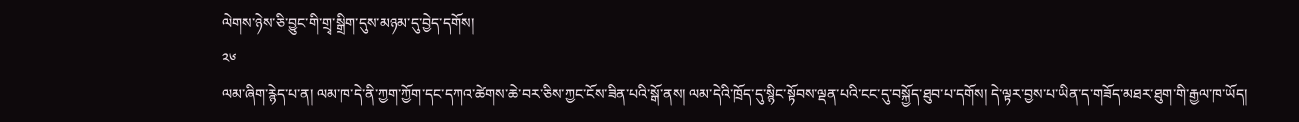ལེགས་ཉེས་ཅི་བྱུང་གི་གྲྭ་སྒྲིག་དུས་མཉམ་དུ་བྱེད་དགོས།
༢༦
ལམ་ཞིག་རྙེད་པ་ན། ལམ་ཁ་དེ་ནི་ཀྱག་ཀྱོག་དང་དཀའ་ཚེགས་ཆེ་བར་ཅིས་ཀྱང་ངོས་ཟིན་པའི་སྒོ་ནས། ལམ་དེའི་ཁྲོད་དུ་སྙིང་སྟོབས་ལྡན་པའི་ངང་དུ་བསྐྱོད་ཐུབ་པ་དགོས། དེ་ལྟར་བྱས་པ་ཡིན་ད་གཟོད་མཐར་ཐུག་གི་རྒྱལ་ཁ་ཡོད།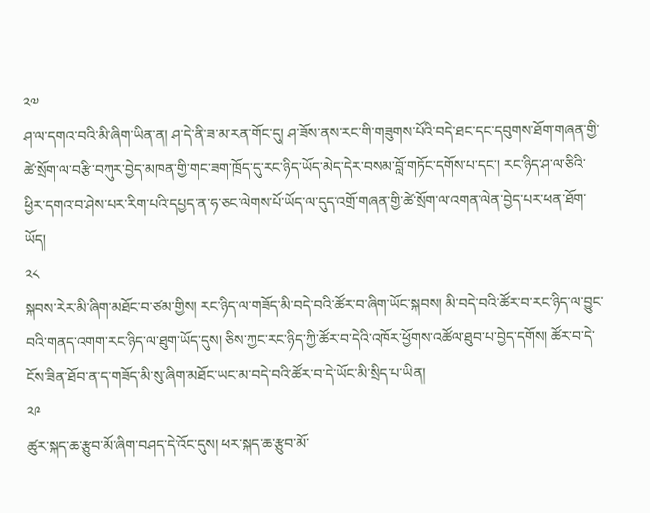༢༧
ཤ་ལ་དགའ་བའི་མི་ཞིག་ཡིན་ན། ཤ་དེ་ནི་ཟ་མ་རན་གོང་དུ། ཤ་ཟོས་ནས་རང་གི་གཟུགས་པོའི་བདེ་ཐང་དང་དབུགས་ཐོག་གཞན་གྱི་ཚེ་སྲོག་ལ་བརྩི་བཀུར་བྱེད་མཁན་གྱི་གང་ཟག་ཁྲོད་དུ་རང་ཉིད་ཡོད་མེད་དེར་བསམ་བློ་གཏོང་དགོས་པ་དང་། རང་ཉིད་ཤ་ལ་ཅིའི་ཕྱིར་དགའ་བ་ཤེས་པར་རིག་པའི་དཔྱད་ན་ཧ་ཅང་ལེགས་པོ་ཡོད་ལ་དུད་འགྲོ་གཞན་གྱི་ཚེ་སྲོག་ལ་འགན་ལེན་བྱེད་པར་ཕན་ཐོག་ཡོད།
༢༨
སྐབས་རེར་མི་ཞིག་མཐོང་བ་ཙམ་གྱིས། རང་ཉིད་ལ་གཟོད་མི་བདེ་བའི་ཚོར་བ་ཞིག་ཡོང་སྐབས། མི་བདེ་བའི་ཚོར་བ་རང་ཉིད་ལ་བྱུང་བའི་གནད་འགག་རང་ཉིད་ལ་ཐུག་ཡོད་དུས། ཅིས་ཀྱང་རང་ཉིད་ཀྱི་ཚོར་བ་དེའི་འཁོར་ཕྱོགས་འཚོལ་ཐུབ་པ་བྱེད་དགོས། ཚོར་བ་དེ་ངོས་ཟིན་ཐོབ་ན་ད་གཟོད་མི་སུ་ཞིག་མཐོང་ཡང་མ་བདེ་བའི་ཚོར་བ་དེ་ཡོང་མི་སྲིད་པ་ཡིན།
༢༩
ཚུར་སྐད་ཆ་རྩུབ་མོ་ཞིག་བཤད་དེ་འོང་དུས། ཕར་སྐད་ཆ་རྩུབ་མོ་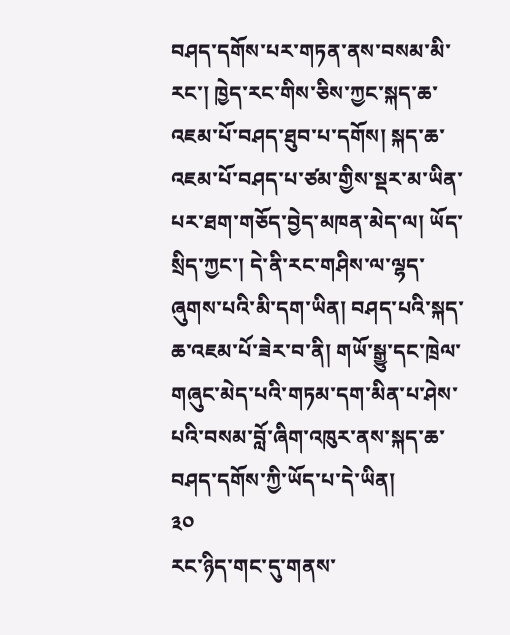བཤད་དགོས་པར་གཏན་ནས་བསམ་མི་རང་། ཁྱེད་རང་གིས་ཅིས་ཀྱང་སྐད་ཆ་འཇམ་པོ་བཤད་ཐུབ་པ་དགོས། སྐད་ཆ་འཇམ་པོ་བཤད་པ་ཙམ་གྱིས་སྡར་མ་ཡིན་པར་ཐག་གཅོད་བྱེད་མཁན་མེད་ལ། ཡོད་སྲིད་ཀྱང་། དེ་ནི་རང་གཤིས་ལ་ལྷད་ཞུགས་པའི་མི་དག་ཡིན། བཤད་པའི་སྐད་ཆ་འཇམ་པོ་ཟེར་བ་ནི། གཡོ་སྒྱུ་དང་ཁྲེལ་གཞུང་མེད་པའི་གཏམ་དག་མིན་པ་ཤེས་པའི་བསམ་བློ་ཞིག་འཁུར་ནས་སྐད་ཆ་བཤད་དགོས་ཀྱི་ཡོད་པ་དེ་ཡིན།
༣༠
རང་ཉིད་གང་དུ་གནས་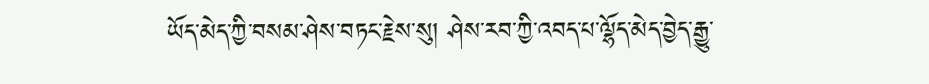ཡོད་མེད་ཀྱི་བསམ་ཤེས་བཏང་རྗེས་སུ། ཤེས་རབ་ཀྱི་འབད་པ་ལྷོད་མེད་བྱེད་རྒྱུ་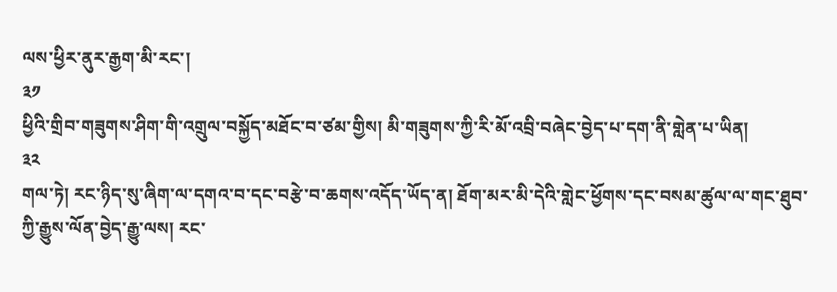ལས་ཕྱིར་ནུར་རྒྱག་མི་རང་།
༣༡
ཕྱིའི་གྲིབ་གཟུགས་ཤིག་གི་འགྲུལ་བསྐྱོད་མཐོང་བ་ཙམ་གྱིས། མི་གཟུགས་ཀྱི་རི་མོ་འབྲི་བཞེང་བྱེད་པ་དག་ནི་གླེན་པ་ཡིན།
༣༢
གལ་ཏེ། རང་ཉིད་སུ་ཞིག་ལ་དགའ་བ་དང་བརྩེ་བ་ཆགས་འདོད་ཡོད་ན། ཐོག་མར་མི་དེའི་གླེང་ཕྱོགས་དང་བསམ་ཚུལ་ལ་གང་ཐུབ་ཀྱི་རྒྱུས་ལོན་བྱེད་རྒྱུ་ལས། རང་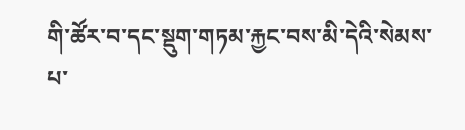གི་ཚོར་བ་དང་སྡུག་གཏམ་རྐྱང་བས་མི་དེའི་སེམས་པ་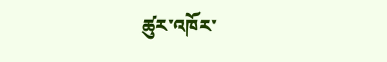ཚུར་འཁོར་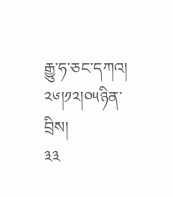རྒྱུ་ཧ་ཅང་དཀའ།
༢༦།༡༢།༠༥ཉིན་བྲིས།
༣༣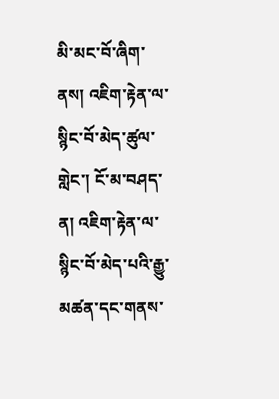མི་མང་བོ་ཞིག་ནས། འཇིག་རྟེན་ལ་སྙིང་བོ་མེད་ཚུལ་གླེང་། ངོ་མ་བཤད་ན། འཇིག་རྟེན་ལ་སྙིང་བོ་མེད་པའི་རྒྱུ་མཚན་དང་གནས་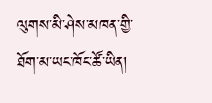ལུགས་མི་ཤེས་མཁན་གྱི་ཐོག་མ་ཡང་ཁོང་ཚོ་ཡིན།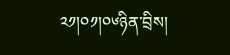༢༡།༠༡།༠༦ཉིན་བྲིས།